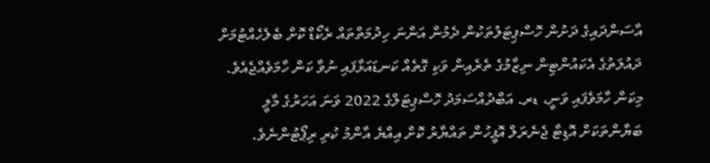އާސަންދައިގެ ދަށުން ހޮސްޕިޓަލުތަކުން ދެމުން އަންނަ ހިދުމަތްތައް ރެކޯޑް ކޮށް ބެލެހެއްޓުމަށް ދައުލަތުގެ އެކައުންޓިން ނިޒާމުގެ ތެރެއިން ވަކި ގޮތެއް ކަނޑައަޅާފައި ނުވާ ކަން ހާމަވެއްޖެއެވެ.
މިކަން ހާމަވެފައި ވަނީ، ޑރ. އަބްދުއްސަމަދު ހޮސްޕިޓަލްގެ 2022 ވަނަ އަހަރުގެ މާލީ ބަޔާންތަކަށް އޮޑިޓާ ޖެނެރަލް އޮފީހުން ތައްޔާރު ކޮށް އިއްޔެ އާންމު ކުރި ރިޕޯޓުންނެވެ.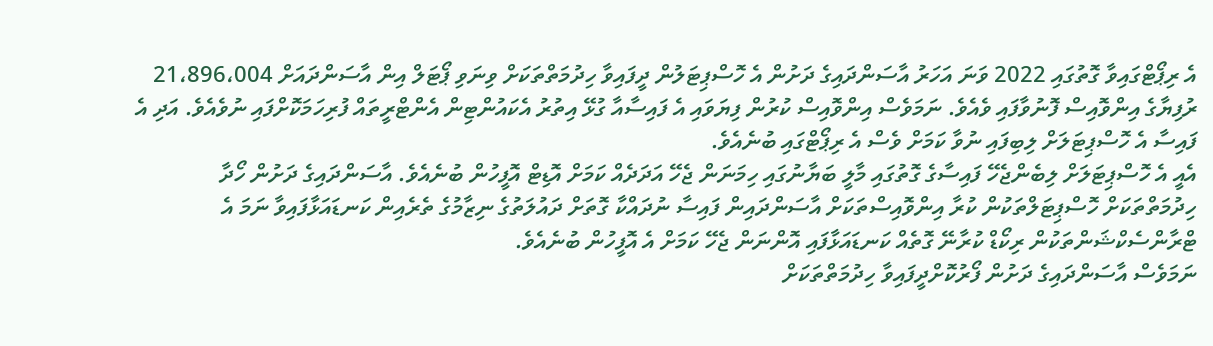އެ ރިޕޯޓްގައިވާ ގޮތުގައި 2022 ވަނަ އަހަރު އާސަންދައިގެ ދަށުން އެ ހޮސްޕިޓަލުން ދީފައިވާ ހިދުމަތްތަކަށް ވިނަވި ޕޯޓަލް އިން އާސަންދައަށް 21،896،004 ރުފިޔާގެ އިންވޮއިސް ފޮނުވާފައި ވެއެވެ. ނަމަވެސް އިންވޮއިސް ކުރުން ފިޔަވައި އެ ފައިސާއާ ގުޅޭ އިތުރު އެކައުންޓިން އެންޓްރީތައް ފުރިހަމަކޮށްފައި ނުވެއެވެ. އަދި އެ ފައިސާ އެ ހޮސްޕިޓަލަށް ލިބިފައި ނުވާ ކަމަށް ވެސް އެ ރިޕޯޓްގައި ބުނެއެވެ.
އެއީ އެ ހޮސްޕިޓަލަށް ލިބެންޖެހޭ ފައިސާގެ ގޮތުގައި މާލީ ބަޔާނުގައި ހިމަނަން ޖެހޭ އަދަދެއް ކަމަށް އޮޑިޓް އޮފީހުން ބުނެއެވެ. އާސަންދައިގެ ދަށުން ހޯދާ ހިދުމަތްތަކަށް ހޮސްޕިޓަލްތަކުން ކުރާ އިންވޮއިސްތަކަށް އާސަންދައިން ފައިސާ ނުދައްކާ ގޮތަށް ދައުލަތުގެ ނިޒާމުގެ ތެރެއިން ކަނޑައަޅާފައިވާ ނަމަ އެ ޓްރާންސެކްޝަންތަކުން ރިކޯޑް ކުރާނޭ ގޮތެއް ކަނޑައަޅާފައި އޮންނަން ޖެހޭ ކަމަށް އެ އޮފީހުން ބުނެއެވެ.
ނަމަވެސް އާސަންދައިގެ ދަށުން ފޯރުކޮށްދީފައިވާ ހިދުމަތްތަކަށް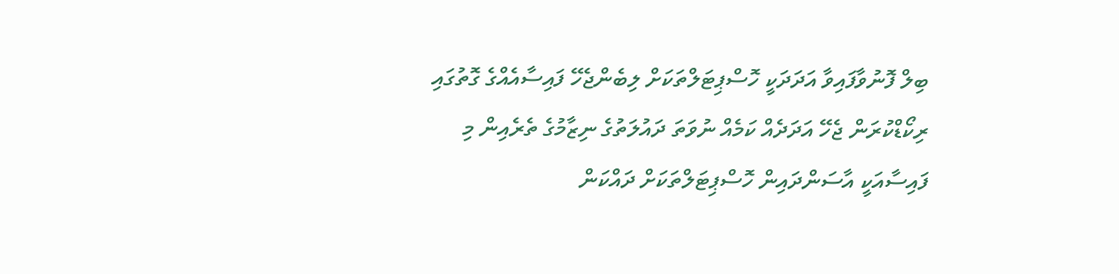ބިލް ފޮނުވާފައިވާ އަދަދަކީ ހޮސްޕިޓަލްތަކަށް ލިބެންޖެހޭ ފައިސާއެއްގެ ގޮތުގައި ރިކޯޑްކުރަން ޖެހޭ އަދަދެއް ކަމެއް ނުވަތަ ދައުލަތުގެ ނިޒާމުގެ ތެރެއިން މި ފައިސާއަކީ އާސަންދައިން ހޮސްޕިޓަލްތަކަށް ދައްކަން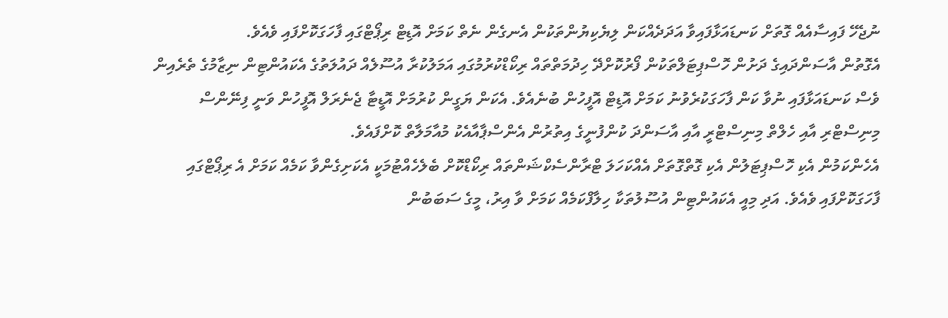ނުޖެހޭ ފައިސާއެއް ގޮތަށް ކަނޑައަޅާފައިވާ އަދަދެއްކަން ލިޔެކިޔުންތަކުން އެނގެން ނެތް ކަމަށް އޮޑިޓް ރިޕޯޓްގައި ފާހަގަކޮށްފައި ވެއެވެ.
އެގޮތުން އާސަންދައިގެ ދަށުން ހޮސްޕިޓަލްތަކުން ފޯރުކޮށްދޭ ހިދުމަތްތައް ރިކޯޑްކުރުމުގައި އަމަލުކުރާ އުސޫލެއް ދައުލަތުގެ އެކައުންޓިން ނިޒާމުގެ ތެރެއިން ވެސް ކަނޑައަޅާފައި ނުވާ ކަން ފާހަގަކުރެވުނު ކަމަށް އޮޑިޓް އޮފީހުން ބުނެއެވެ. އެކަން ޔަގީން ކުރުމަށް އޮޑީޓާ ޖެނެރަލް އޮފީހުން ވަނީ ފިނޭންސް މިނިސްޓްރި އާއި ހެލްތް މިނިސްޓްރީ އާއި އާސަންދަ ކުންފުނީގެ އިތުރުން އެންސްޕާއާއެކު މުއާމަލާތް ކޮށްފައެވެ.
އެހެންކަމުން އެކި ހޮސްޕިޓަލުން އެކި ގޮތްގޮތަށް އެއްކަހަލަ ޓްރާންސެކްޝަންތައް ރިކޯޑްކޮށް ބެލެހެއްޓުމަކީ އެކަށިގެންވާ ކަމެއް ކަމަށް އެ ރިޕޯޓްގައި ފާހަގަކޮށްފައި ވެއެވެ. އަދި މިއީ އެކައުންޓިން އުސޫލުތަކާ ހިލާފްކަމެއް ކަމަށް ވާ އިރު، މީގެ ސަބަބުން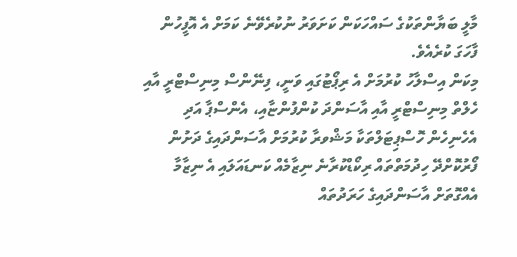މާލީ ބަޔާންތަކުގެ ސައްހަކަން ކަށަވަރު ނުކުރެވޭނެ ކަމަށް އެ އޮފީހުން ފާހަގަ ކުރެއެވެ.
މިކަން އިސްލާހު ކުރުމަށް އެ ރިޕޯޓުގައި ވަނީ، ފިނޭންސް މިނިސްޓްރީ އާއި ހެލްތް މިނިސްޓްރީ އާއި އާސަންދަ ކުންފުންޏާއި، އެންސްޕާ އަދި އެހެނިހެން ހޮސްޕިޓަލްތަކާ މަޝްވރާ ކުރުމަށް އާސަންދައިގެ ދަށުން ފޯރުކޮށްދޭ ހިދުމަތްތައް ރިކޯޑްކުރާނެ ނިޒާމެއް ކަނޑައަލައި އެ ނިޒާމާ އެއްގޮތަށް އާސަންދައިގެ ހަރަދުތައް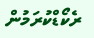ރެކޯޑްކުރަމުން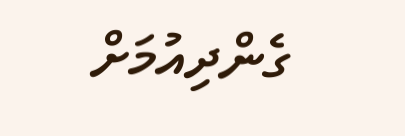ގެންދިއުމަށް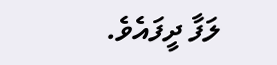ލަފާ ދީފައެވެ.